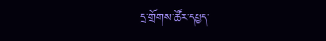དྲ་གྲོགས་ཚོར་དཔྱད་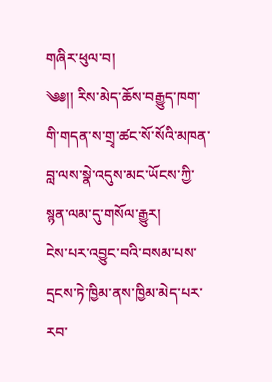གཞིར་ཕུལ་བ།
༄༅།། རིས་མེད་ཆོས་བརྒྱུད་ཁག་གི་གདན་ས་གྲྭ་ཚང་སོ་སོའི་མཁན་བླ་ལས་སྣེ་འདུས་མང་ཡོངས་ཀྱི་སྙན་ལམ་དུ་གསོལ་རྒྱུར།
ངེས་པར་འབྱུང་བའི་བསམ་པས་དྲངས་ཏེ་ཁྱིམ་ནས་ཁྱིམ་མེད་པར་རབ་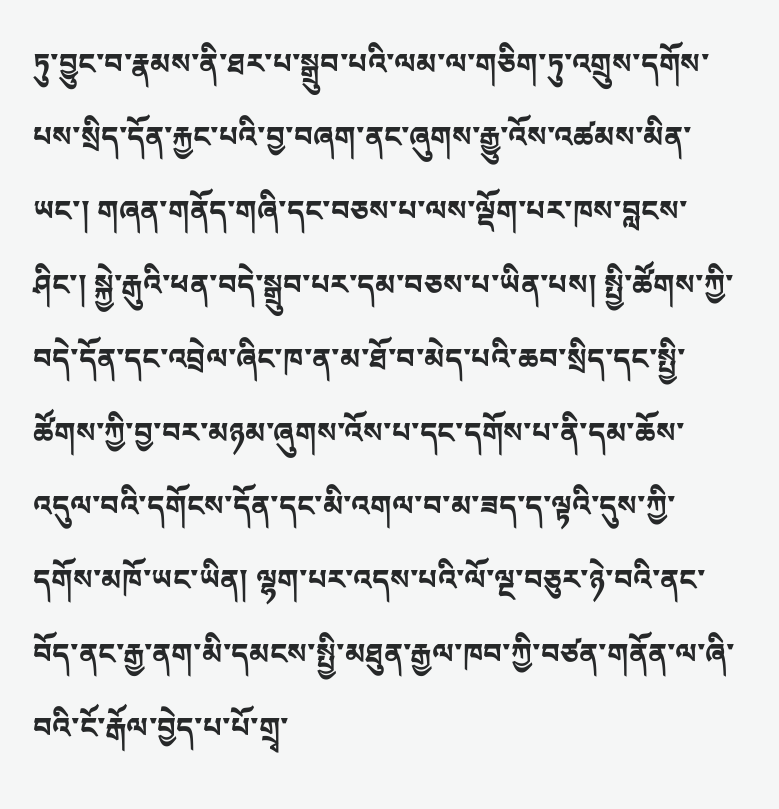ཏུ་བྱུང་བ་རྣམས་ནི་ཐར་པ་སྒྲུབ་པའི་ལམ་ལ་གཅིག་ཏུ་འགྲུས་དགོས་པས་སྲིད་དོན་རྐྱང་པའི་བྱ་བཞག་ནང་ཞུགས་རྒྱུ་འོས་འཚམས་མིན་ཡང་། གཞན་གནོད་གཞི་དང་བཅས་པ་ལས་ལྡོག་པར་ཁས་བླངས་ཤིང་། སྐྱེ་རྒུའི་ཕན་བདེ་སྒྲུབ་པར་དམ་བཅས་པ་ཡིན་པས། སྤྱི་ཚོགས་ཀྱི་བདེ་དོན་དང་འབྲེལ་ཞིང་ཁ་ན་མ་ཐོ་བ་མེད་པའི་ཆབ་སྲིད་དང་སྤྱི་ཚོགས་ཀྱི་བྱ་བར་མཉམ་ཞུགས་འོས་པ་དང་དགོས་པ་ནི་དམ་ཆོས་འདུལ་བའི་དགོངས་དོན་དང་མི་འགལ་བ་མ་ཟད་ད་ལྟའི་དུས་ཀྱི་དགོས་མཁོ་ཡང་ཡིན། ལྷག་པར་འདས་པའི་ལོ་ལྔ་བཅུར་ཉེ་བའི་ནང་བོད་ནང་རྒྱ་ནག་མི་དམངས་སྤྱི་མཐུན་རྒྱལ་ཁབ་ཀྱི་བཙན་གནོན་ལ་ཞི་བའི་ངོ་རྒོལ་བྱེད་པ་པོ་གྲྭ་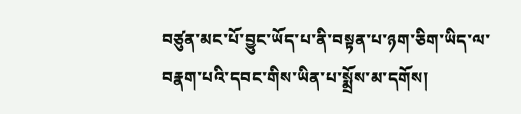བཙུན་མང་པོ་བྱུང་ཡོད་པ་ནི་བསྟན་པ་ཉག་ཅིག་ཡིད་ལ་བརྣག་པའི་དབང་གིས་ཡིན་པ་སྨྲོས་མ་དགོས།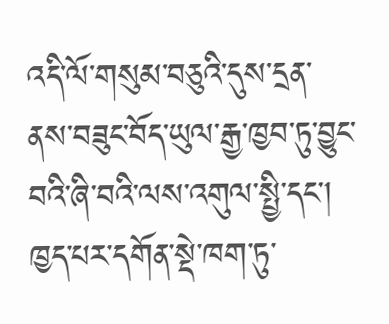འདི་ལོ་གསུམ་བཅུའི་དུས་དྲན་ནས་བཟུང་བོད་ཡུལ་རྒྱ་ཁྱབ་ཏུ་བྱུང་བའི་ཞི་བའི་ལས་འགུལ་སྤྱི་དང་། ཁྱད་པར་དགོན་སྡེ་ཁག་ཏུ་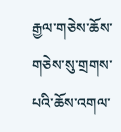རྒྱལ་གཅེས་ཆོས་གཅེས་སུ་གྲགས་པའི་ཆོས་འགལ་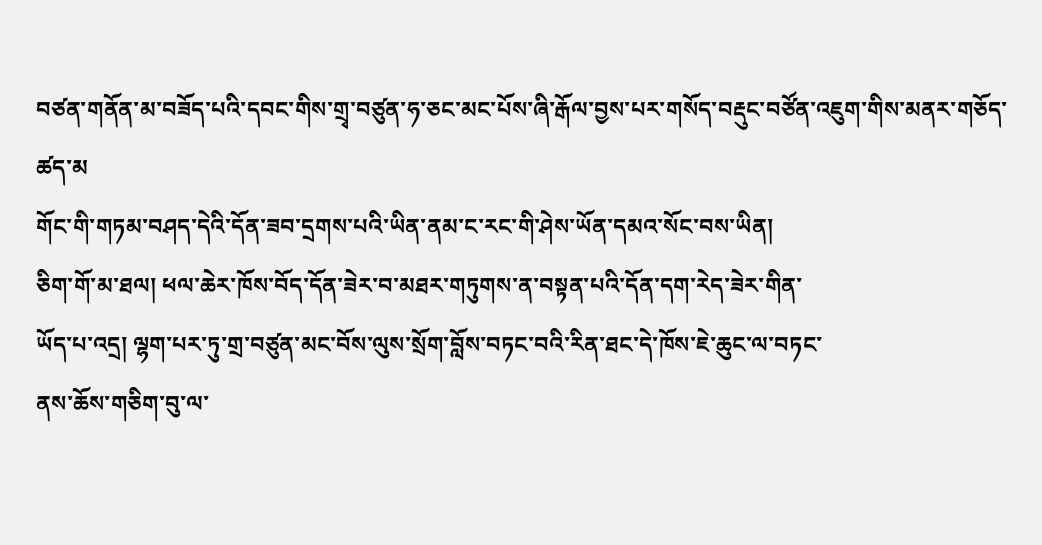བཙན་གནོན་མ་བཟོད་པའི་དབང་གིས་གྲྭ་བཙུན་ཧ་ཅང་མང་པོས་ཞི་རྒོལ་བྱས་པར་གསོད་བརྡུང་བཙོན་འཇུག་གིས་མནར་གཅོད་ཚད་མ
གོང་གི་གཏམ་བཤད་དེའི་དོན་ཟབ་དྲགས་པའི་ཡིན་ནམ་ང་རང་གི་ཤེས་ཡོན་དམའ་སོང་བས་ཡིན།
ཅིག་གོ་མ་ཐལ། ཕལ་ཆེར་ཁོས་བོད་དོན་ཟེར་བ་མཐར་གཏུགས་ན་བསྟན་པའི་དོན་དག་རེད་ཟེར་གིན་
ཡོད་པ་འདྲ། ལྷག་པར་ཏུ་གྲ་བཙུན་མང་བོས་ལུས་སྲོག་བློས་བཏང་བའི་རིན་ཐང་དེ་ཁོས་ཇེ་ཆུང་ལ་བཏང་
ནས་ཆོས་གཅིག་བུ་ལ་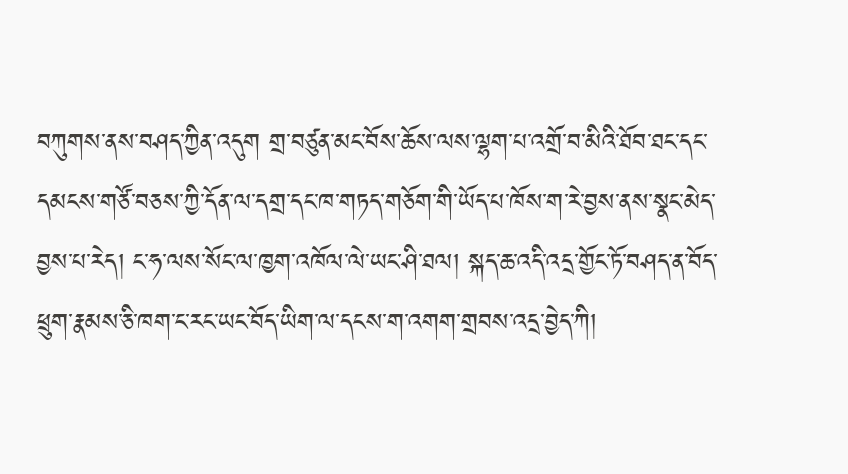བཀུགས་ནས་བཤད་ཀྱིན་འདུག གྲ་བཙུན་མང་བོས་ཆོས་ལས་ལྷག་པ་འགྲོ་བ་མིའི་ཐོབ་ཐང་དང་དམངས་གཙོ་བཅས་ཀྱི་དོན་ལ་དགྲ་དང་ཁ་གཏད་གཅོག་གི་ཡོད་པ་ཁོས་ག་རེ་བྱས་ནས་སྣང་མེད་བྱས་པ་རེད། ང་ཧ་ལས་སོང་ལ་ཁྱག་འཁོལ་ལེ་ཡང་ཤི་ཐལ། སྐད་ཆ་འདི་འདྲ་གྱོང་ཏོ་བཤད་ན་བོད་ཕྲུག་རྣམས་ཅི་ཁག་ང་རང་ཡང་བོད་ཡིག་ལ་དངས་ག་འགག་གྲབས་འདྲ་བྱེད་ཀི།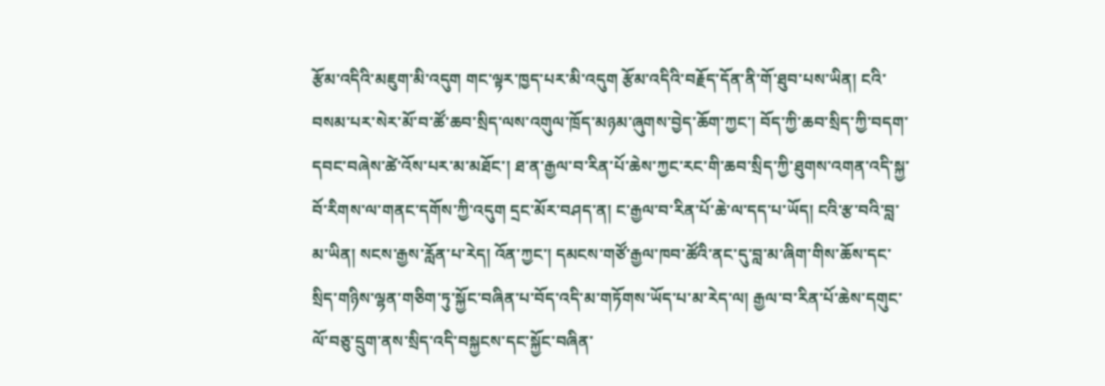རྩོམ་འདིའི་མཇུག་མི་འདུག གང་ལྟར་ཁྱད་པར་མི་འདུག རྩོམ་འདིའི་བརྗོད་དོན་ནི་གོ་ཐུབ་པས་ཡིན། ངའི་བསམ་པར་སེར་མོ་བ་ཚོ་ཆབ་སྲིད་ལས་འགུལ་ཁྲོད་མཉམ་ཞུགས་བྱེད་ཆོག་ཀྱང་། བོད་ཀྱི་ཆབ་སྲིད་ཀྱི་བདག་དབང་བཞེས་ཚེ་འོས་པར་མ་མཐོང་། ཐ་ན་རྒྱལ་བ་རིན་པོ་ཆེས་ཀྱང་རང་གི་ཆབ་སྲིད་ཀྱི་ཐུགས་འགན་འདི་སྐྱ་བོ་རིགས་ལ་གནང་དགོས་ཀྱི་འདུག དྲང་མོར་བཤད་ན། ང་རྒྱལ་བ་རིན་པོ་ཆེ་ལ་དད་པ་ཡོད། ངའི་རྩ་བའི་བླ་མ་ཡིན། སངས་རྒྱས་རློན་པ་རེད། འོན་ཀྱང་། དམངས་གཙོ་རྒྱལ་ཁབ་ཚོའི་ནང་དུ་བླ་མ་ཞིག་གིས་ཆོས་དང་སྲིད་གཉིས་ལྷན་གཅིག་ཏུ་སྐྱོང་བཞིན་པ་བོད་འདི་མ་གཏོགས་ཡོད་པ་མ་རེད་ལ། རྒྱལ་བ་རིན་པོ་ཆེས་དགུང་ལོ་བཅུ་དྲུག་ནས་སྲིད་འདི་བསྐྱངས་དང་སྐྱོང་བཞིན་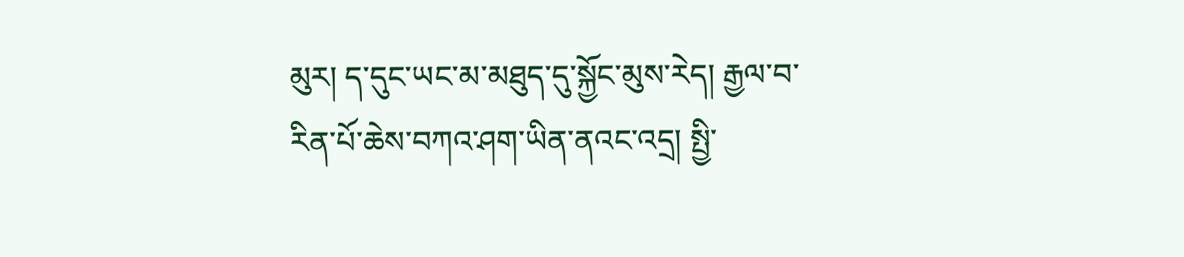མུར། ད་དུང་ཡང་མ་མཐུད་དུ་སྐྱོང་མུས་རེད། རྒྱལ་བ་རིན་པོ་ཆེས་བཀའ་ཤག་ཡིན་ནའང་འདྲ། སྤྱི་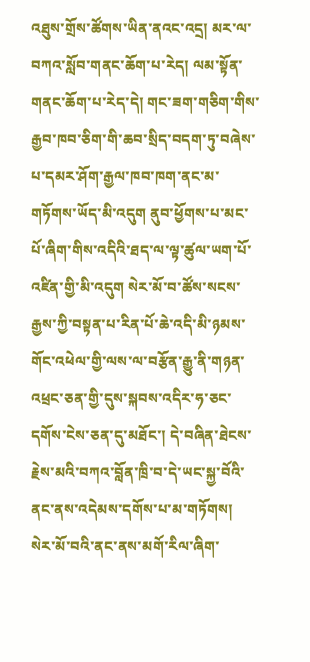འཐུས་གྲོས་ཚོགས་ཡིན་ནའང་འདྲ། མར་ལ་བཀའ་སློབ་གནང་ཆོག་པ་རེད། ལམ་སྟོན་གནང་ཆོག་པ་རེད་དེ། གང་ཟག་གཅིག་གིས་རྒྱབ་ཁབ་ཅིག་གི་ཆབ་སྲིད་བདག་ཏུ་བཞེས་པ་དམར་ཤོག་རྒྱལ་ཁབ་ཁག་ནང་མ་གཏོགས་ཡོད་མི་འདུག ནུབ་ཕྱོགས་པ་མང་པོ་ཞིག་གིས་འདིའི་ཐད་ལ་ལྟ་ཚུལ་ཡག་པོ་འཛིན་གྱི་མི་འདུག སེར་མོ་བ་ཚོས་སངས་རྒྱས་ཀྱི་བསྟན་པ་རིན་པོ་ཆེ་འདི་མི་ཉམས་གོང་འཕེལ་གྱི་ལས་ལ་བརྩོན་རྒྱུ་ནི་གཉན་འཕྲང་ཅན་གྱི་དུས་སྐབས་འདིར་ཧ་ཅང་དགོས་ངེས་ཅན་དུ་མཐོང་། དེ་བཞིན་ཐེངས་རྗེས་མའི་བཀའ་བློན་ཁྲི་བ་དེ་ཡང་སྐྱ་བོའི་ནང་ནས་འདེམས་དགོས་པ་མ་གཏོགས། སེར་མོ་བའི་ནང་ནས་མགོ་རིལ་ཞིག་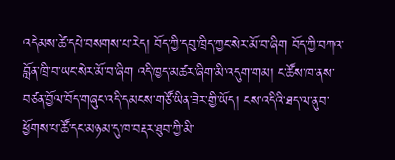འདེམས་ཚེ་དཔེ་བསགས་པ་རེད། བོད་ཀྱི་དབུ་ཁྲིད་ཀྱང་སེར་མོ་བ་ཞིག བོད་ཀྱི་བཀའ་བློན་ཁྲི་བ་ཡང་སེར་མོ་བ་ཞིག འདི་ཁྱད་མཚར་ཞིག་མི་འདུག་གམ། ང་ཚོས་ཁ་ནས་བཙན་བྱོལ་བོད་གཞུང་འདི་དམངས་གཙོ་ཡིན་ཟེར་གྱི་ཡོད། ངས་འདིའི་ཐད་ལ་ནུབ་ཕྱོགས་པ་ཚོ་དང་མཉམ་དུ་ཁ་བརྡར་ཐུབ་ཀྱི་མི་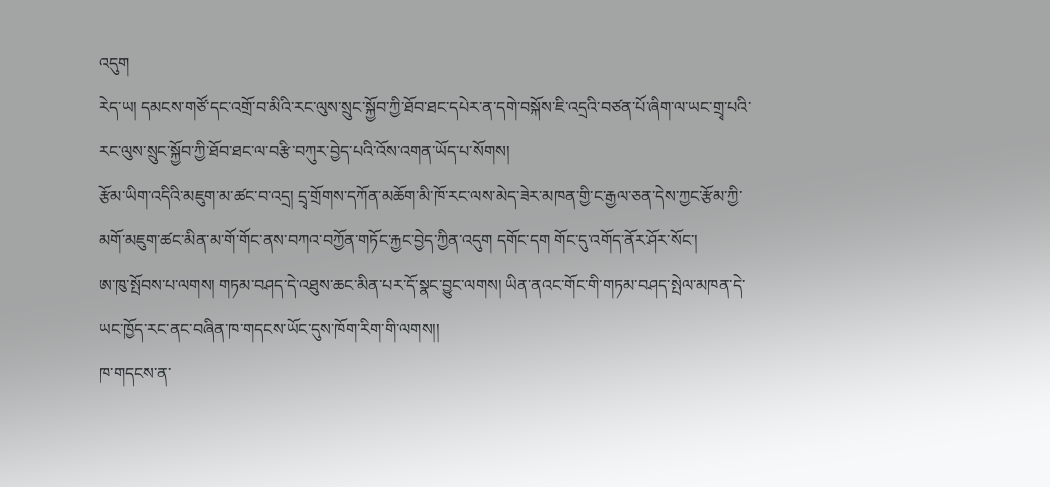འདུག
རེད་ཡ། དམངས་གཙོ་དང་འགྲོ་བ་མིའི་རང་ལུས་སྲུང་སྐྱོབ་ཀྱི་ཐོབ་ཐང་དཔེར་ན་དགེ་བསྐོས་ཇི་འདྲའི་བཙན་པོ་ཞིག་ལ་ཡང་གྲྭ་པའི་རང་ལུས་སྲུང་སྐྱོབ་ཀྱི་ཐོབ་ཐང་ལ་བརྩི་བཀུར་བྱེད་པའི་འོས་འགན་ཡོད་པ་སོགས།
རྩོམ་ཡིག་འདིའི་མཇུག་མ་ཚང་བ་འདྲ། དྲྭ་གྲོགས་དཀོན་མཆོག་མི་ཁོ་རང་ལས་མེད་ཟེར་མཁན་གྱི་ང་རྒྱལ་ཅན་དེས་ཀྱང་རྩོམ་ཀྱི་མགོ་མཇུག་ཚང་མིན་མ་གོ་གོང་ནས་བཀའ་བཀྱོན་གཏོང་རྐྱང་བྱེད་ཀྱིན་འདུག དགོང་དག གོང་དུ་འགོད་ནོར་ཤོར་སོང་།
ཨ་ཁུ་སྤོབས་པ་ལགས། གཏམ་བཤད་དེ་འཐུས་ཆང་མིན་པར་དོ་སྣང་བྱུང་ལགས། ཡིན་ནའང་གོང་གི་གཏམ་བཤད་སྤེལ་མཁན་དེ་ཡང་ཁྱོད་རང་ནང་བཞིན་ཁ་གདངས་ཡོང་དུས་ཁོག་རིག་གི་ལགས།།
ཁ་གདངས་ན་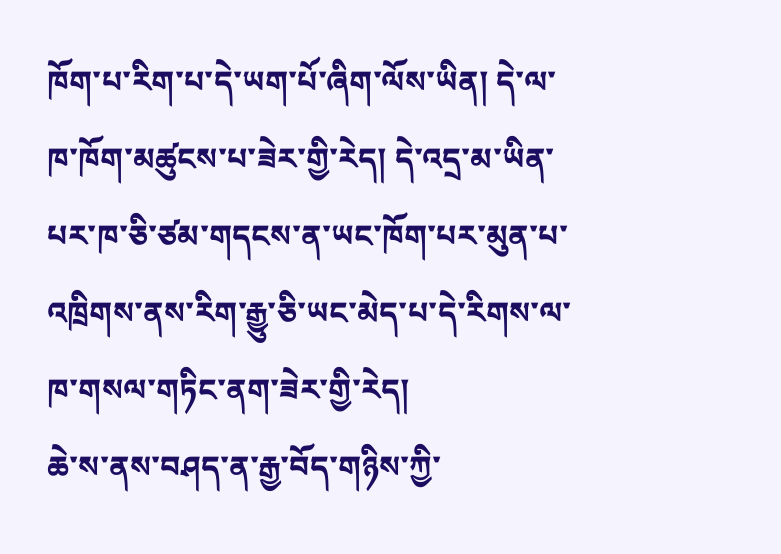ཁོག་པ་རིག་པ་དེ་ཡག་པོ་ཞིག་ལོས་ཡིན། དེ་ལ་ཁ་ཁོག་མཚུངས་པ་ཟེར་གྱི་རེད། དེ་འདྲ་མ་ཡིན་པར་ཁ་ཅི་ཙམ་གདངས་ན་ཡང་ཁོག་པར་མུན་པ་འཁྲིགས་ནས་རིག་རྒྱུ་ཅི་ཡང་མེད་པ་དེ་རིགས་ལ་ཁ་གསལ་གཏིང་ནག་ཟེར་གྱི་རེད།
ཆེ་ས་ནས་བཤད་ན་རྒྱ་བོད་གཉིས་ཀྱི་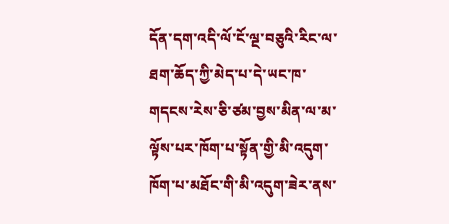དོན་དག་འདི་ལོ་ངོ་ལྔ་བཅུའི་རིང་ལ་ཐག་ཆོད་ཀྱི་མེད་པ་དེ་ཡང་ཁ་གདངས་རེས་ཅི་ཙམ་བྱས་མིན་ལ་མ་ལྟོས་པར་ཁོག་པ་སྟོན་གྱི་མི་འདུག་ཁོག་པ་མཐོང་གི་མི་འདུག་ཟེར་ནས་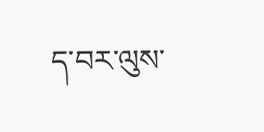ད་བར་ལུས་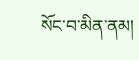སོང་བ་མིན་ནམ།